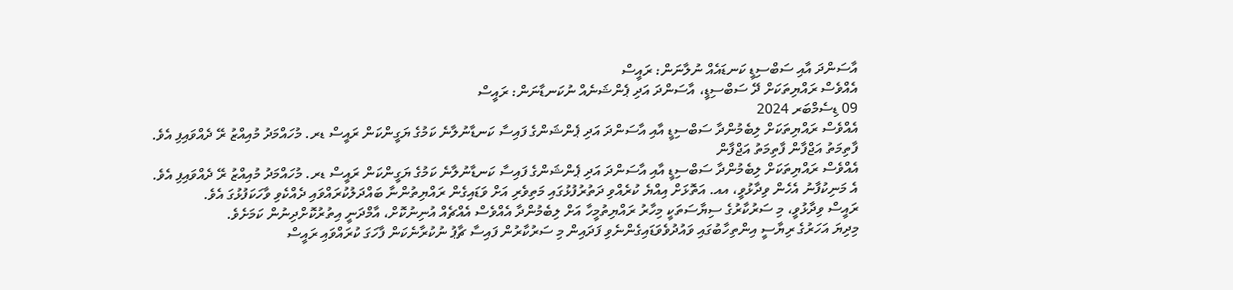އާސަންދަ އާއި ސަބްސިޑީ ކަނޑައެއް ނުލާނަން: ރައީސް
އެއްވެސް ރައްޔިތަކަށް ދޭ ސަބްސިޑީ، އާސަންދަ އަދި ޕެންޝަނެއް ނުކަނޑާނަން: ރައީސް
09 ޑިސެމްބަރ 2024
އެއްވެސް ރައްޔިތަކަށް ލިބެމުންދާ ސަބްސިޑީ އާއި އާސަންދަ އަދި ޕެންޝަންގެ ފައިސާ ކަނޑާނުލާނެ ކަމުގެ ޔަގީންކަން ރައީސް ޑރ. މުހައްމަދު މުއިއްޒު ރޭ ދެއްވައިފި އެވެ.
ފާތިމަތު އަޖްފާން ފާތިމަތު އަޖްފާން
އެއްވެސް ރައްޔިތަކަށް ލިބެމުންދާ ސަބްސިޑީ އާއި އާސަންދަ އަދި ޕެންޝަންގެ ފައިސާ ކަނޑާނުލާނެ ކަމުގެ ޔަގީންކަން ރައީސް ޑރ. މުހައްމަދު މުއިއްޒު ރޭ ދެއްވައިފި އެވެ.
އެ މަނިކުފާނު އެހެން ވިދާޅުވީ، އއ. އަތޮޅަށް އިއްޔެ ކުރެއްވި ދަތުރުފުޅުގައި މަތިވެރި އަށް ވަޑައިގެން ރައްޔިތުންނާ ބައްދަލުކުރައްވައި ދެއްކެވި ވާހަކަފުޅުގަ އެވެ.
ރައީސް ވިދާޅުވީ، މި ސަރުކާރުގެ ސިޔާސަތަކީ މިހާރު ރައްޔިތުމީހާ އަށް ލިބެމުންދާ އެއްވެސް އެއްޗެއް އުނިނުކޮށް، އާމްދަނީ އިތުރުކޮށްދިނުން ކަމަށެވެ.
މިދިޔަ އަހަރުގެ ރިޔާސީ އިންތިހާބުގައި ވައުދުވެވަޑައިގެންނެވި ފަދައިން މި ސަރުކާރުން ފައިސާ ޗާޕު ނުކުރާނެކަން ފާހަގަ ކުރައްވައި ރައީސް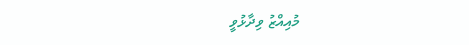މުއިއްޒު ވިދާޅުވީ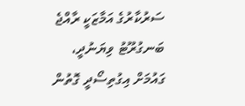ސަރުކާރުގެ އަމާޒަކީ ރާއްޖެ ބަނގުރޫޓު ވިޔަނުދީ، ގައުމަށް އިގުތިސޯދީ ގޮތުން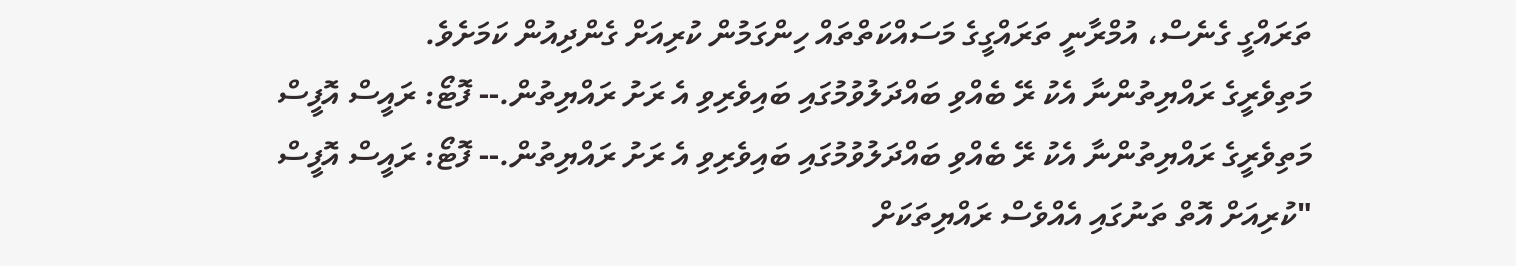ތަރައްގީ ގެނެސް، އުމްރާނީ ތަރައްގީގެ މަސައްކަތްތައް ހިންގަމުން ކުރިއަށް ގެންދިއުން ކަމަށެވެ.
މަތިވެރީގެ ރައްޔިތުންނާ އެކު ރޭ ބެއްވި ބައްދަލުވުމުގައި ބައިވެރިވި އެ ރަށު ރައްޔިތުން.-- ފޮޓޯ: ރައީސް އޮފީސް
މަތިވެރީގެ ރައްޔިތުންނާ އެކު ރޭ ބެއްވި ބައްދަލުވުމުގައި ބައިވެރިވި އެ ރަށު ރައްޔިތުން.-- ފޮޓޯ: ރައީސް އޮފީސް
"ކުރިއަށް އޮތް ތަނުގައި އެއްވެސް ރައްޔިތަކަށް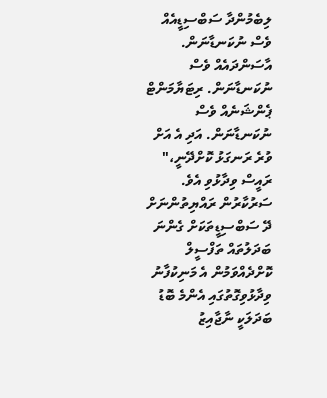ލިބެމުންދާ ސަބްސިޑީއެއް ވެސް ނުކަނޑާނަން. އާސަންދައެއް ވެސް ނުކަނޑާނަން. ރިޓަޔާމަންޓް ޕެންޝަނެއް ވެސް ނުކަނޑާނަން. އަދި އެ އަށް ވުރެ ރަނގަޅު ކޮށްދޭނީ،" ރައީސް ވިދާޅުވި އެވެ.
ސަރުކާރުން ރައްޔިތުންނަށް ދޭ ސަބްސިޑީތަކަށް ގެންނަ ބަދަލުތައް ތަފްސީލް ކޮށްދެއްވަމުން އެ މަނިކުފާނު ވިދާޅުވިގޮތުގައި އެންމެ ބޮޑު ބަދަލަކީ ނާޖާއިޒު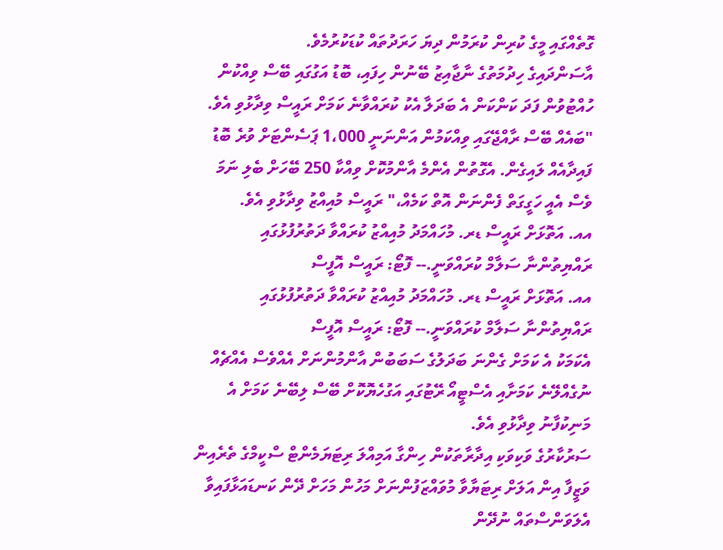ގޮތެއްގައި މީގެ ކުރިން ކުރަމުން ދިޔަ ހަރަދުތައް ކުޑަކުރުމެވެ.
އާސަންދައިގެ ހިދުމަތުގެ ނާޖާއިޒު ބޭނުން ހިފައި، ބޮޑު އަގުގައި ބޭސް ވިއްކުން ހުއްޓުވުން ފަދަ ކަންކަން އެ ބަދަލާ އެކު ކުރައްވާނެ ކަމަށް ރައީސް ވިދާޅުވި އެވެ.
"ބައެއް ބޭސް ރާއްޖޭގައި ވިއްކަމުން އަންނަނީ 1،000 ޕަސެންޓަށް ވުރެ ބޮޑު ފައިދާއެއް ލައިގެން. އެގޮތުން އެންމެ އާންމުކޮށް ވިއްކާ 250 ބޭހަށް ބެލި ނަމަ ވެސް އެއީ ހަގީގަތް ފެންނަން އޮތް ކަމެއް،" ރައީސް މުއިއްޒު ވިދާޅުވި އެވެ.
އއ. އަތޮޅަށް ރައީސް ޑރ. މުހައްމަދު މުއިއްޒު ކުރައްވާ ދަތުރުފުޅުގައި ރައްޔިތުންނާ ސަލާމް ކުރައްވަނީ.-- ފޮޓޯ: ރައީސް އޮފީސް
އއ. އަތޮޅަށް ރައީސް ޑރ. މުހައްމަދު މުއިއްޒު ކުރައްވާ ދަތުރުފުޅުގައި ރައްޔިތުންނާ ސަލާމް ކުރައްވަނީ.-- ފޮޓޯ: ރައީސް އޮފީސް
އެކަމަކު އެ ކަމަށް ގެންނަ ބަދަލުގެ ސަބަބުން އާންމުންނަށް އެއްވެސް އެއްޗެއް ނުގެއްލޭނެ ކަމަށާއި އެސްޓީއޯ ރޭޓުގައި އަގުހެޔޮކޮށް ބޭސް ލިބޭނެ ކަމަށް އެ މަނިކުފާނު ވިދާޅުވި އެވެ.
ސަރުކާރުގެ ވަކިވަކި އިދާރާތަކުން ހިންގާ އަމިއްލަ ރިޓަޔަމެންޓް ސްކީމްގެ ތެރެއިން ވަޒީފާ އިން އަލަށް ރިޓަޔާވާ މުވައްޒަފުންނަށް މަހުން މަހަށް ދޭން ކަނޑައަޅާފައިވާ އެލަވަންސްތައް ނުދޭން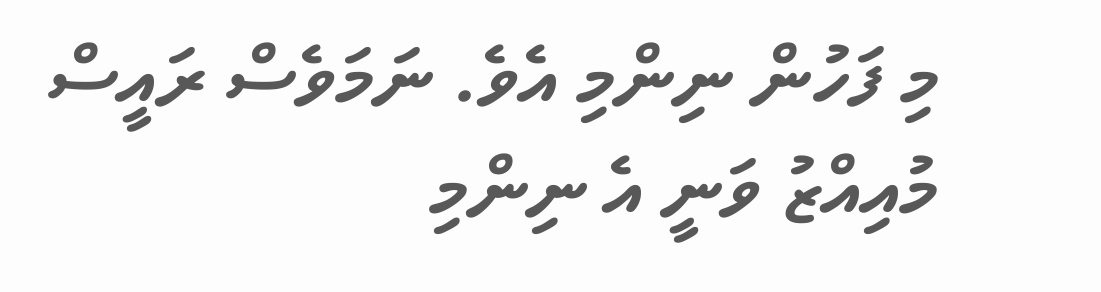މި ފަހުން ނިންމި އެވެ. ނަމަވެސް ރައީސް މުއިއްޒު ވަނީ އެ ނިންމި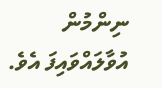ނިންމުން އުވާލައްވައިފަ އެވެ.